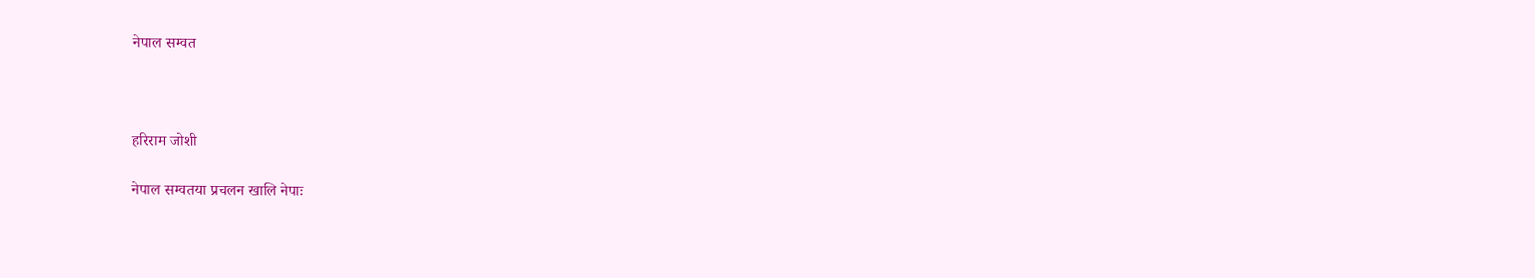नेपाल सम्वत



हरिराम जोशी

नेपाल सम्वतया प्रचलन खालि नेपाः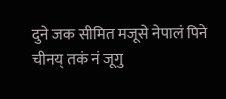दुने जक सीमित मजूसे नेपालं पिने चीनय् तकं नं जूगु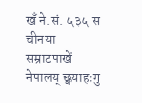खँ ने.सं. ५३५ स चीनया सम्राटपाखें नेपालय् छ्वयाहःगु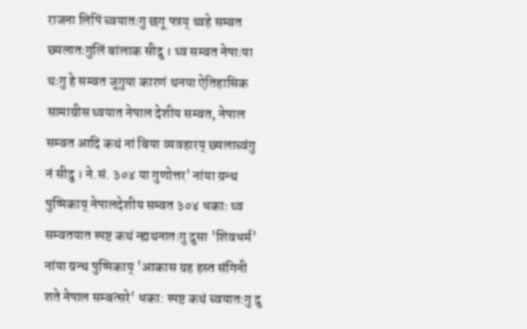राजना लिपिं च्वयातःगु छगू पत्रय् थ्वहे सम्वत छ्यलातःगुलिं बांलाक सीदु । थ्व सम्वत नेपाःया थःगु हे सम्वत जूगुया कारणं थनया ऐतिहासिक सामाग्रीस थ्वयात नेपाल देशीय सम्वत, नेपाल सम्वत आदि कथं नां बिया व्यवहारय् छ्यलाच्वंगु नं सीदु । ने.सं. ३०४ या गुणोत्तर' नांया ग्रन्थ पुष्पिकाय् नेपालदेशीय सम्वत ३०४ धकाः थ्व सम्वतयात स्पष्ट कथं न्ह्यथनातःगु दुसा 'शिवधर्म' नांया ग्रन्थ पुष्पिकाय् 'आकास ग्रह हस्त संगिनी शते नेपाल सम्बत्सरे' धका: स्पष्ट कथं च्वयातःगु दु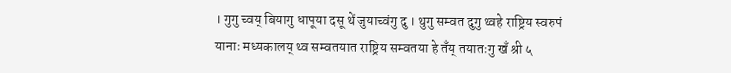। गुगु च्वय् बियागु धापूया दसू थें जुयाच्वंगु दु । थुगु सम्वत दुगु थ्वहे राष्ट्रिय स्वरुपं यानाः मध्यकालय् थ्व सम्वतयात राष्ट्रिय सम्वतया हे तँय् तयातःगु खँ श्री ५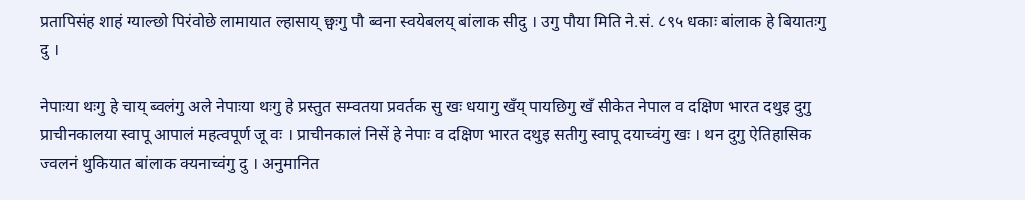प्रतापिसंह शाहं ग्याल्छो पिरंवोछे लामायात ल्हासाय् छ्वःगु पौ ब्वना स्वयेबलय् बांलाक सीदु । उगु पौया मिति ने.सं. ८९५ धकाः बांलाक हे बियातःगु दु ।

नेपाःया थःगु हे चाय् ब्वलंगु अले नेपाःया थःगु हे प्रस्तुत सम्वतया प्रवर्तक सु खः धयागु खँय् पायछिगु खँ सीकेत नेपाल व दक्षिण भारत दथुइ दुगु प्राचीनकालया स्वापू आपालं महत्वपूर्ण जू वः । प्राचीनकालं निसें हे नेपाः व दक्षिण भारत दथुइ सतीगु स्वापू दयाच्वंगु खः । थन दुगु ऐतिहासिक ज्वलनं थुकियात बांलाक क्यनाच्वंगु दु । अनुमानित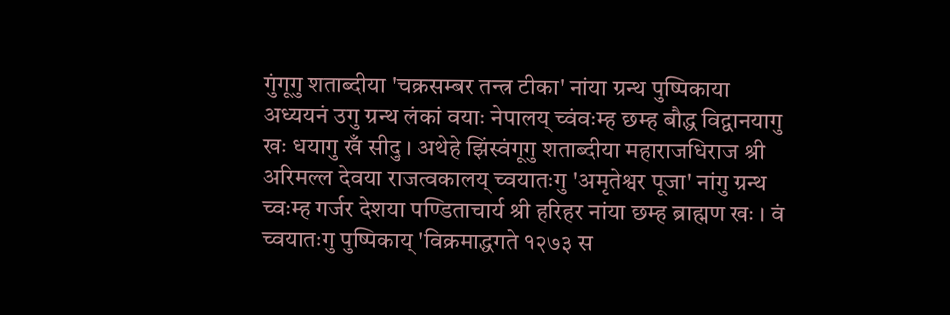गुंगूगु शताब्दीया 'चक्रसम्बर तन्त्र टीका' नांया ग्रन्थ पुष्पिकाया अध्ययनं उगु ग्रन्थ लंकां वयाः नेपालय् च्वंवःम्ह छम्ह बौद्ध विद्वानयागु खः धयागु खँ सीदु । अथेहे झिंस्वंगूगु शताब्दीया महाराजधिराज श्री अरिमल्ल देवया राजत्वकालय् च्वयातःगु 'अमृतेश्वर पूजा' नांगु ग्रन्थ च्वःम्ह गर्जर देशया पण्डिताचार्य श्री हरिहर नांया छम्ह ब्राह्मण खः । वं च्वयातःगु पुष्पिकाय् 'विक्रमाद्धगते १२७३ स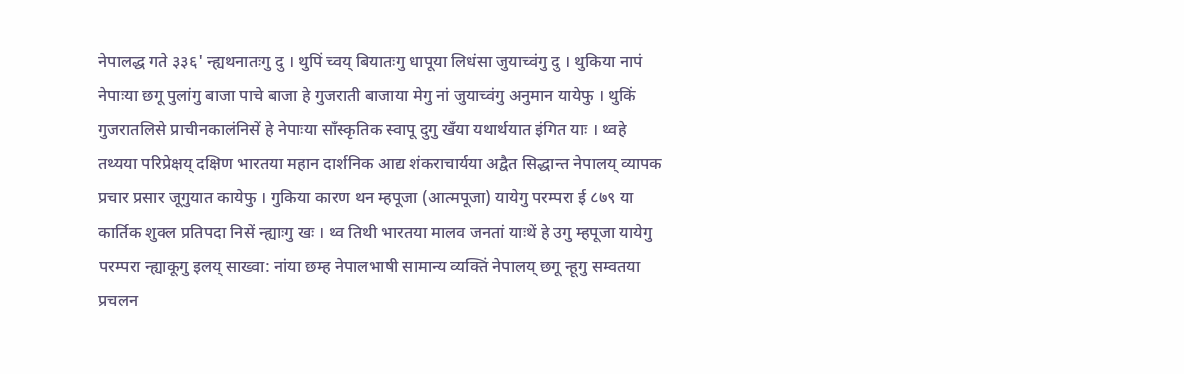नेपालद्ध गते ३३६' न्ह्यथनातःगु दु । थुपिं च्वय् बियातःगु धापूया लिधंसा जुयाच्वंगु दु । थुकिया नापं नेपाःया छगू पुलांगु बाजा पाचे बाजा हे गुजराती बाजाया मेगु नां जुयाच्वंगु अनुमान यायेफु । थुकिं गुजरातलिसे प्राचीनकालंनिसें हे नेपाःया साँस्कृतिक स्वापू दुगु खँया यथार्थयात इंगित याः । थ्वहे तथ्यया परिप्रेक्षय् दक्षिण भारतया महान दार्शनिक आद्य शंकराचार्यया अद्वैत सिद्धान्त नेपालय् व्यापक प्रचार प्रसार जूगुयात कायेफु । गुकिया कारण थन म्हपूजा (आत्मपूजा) यायेगु परम्परा ई ८७९ या कार्तिक शुक्ल प्रतिपदा निसें न्ह्याःगु खः । थ्व तिथी भारतया मालव जनतां याःथें हे उगु म्हपूजा यायेगु परम्परा न्ह्याकूगु इलय् साख्वा: नांया छम्ह नेपालभाषी सामान्य व्यक्तिं नेपालय् छगू न्हूगु सम्वतया प्रचलन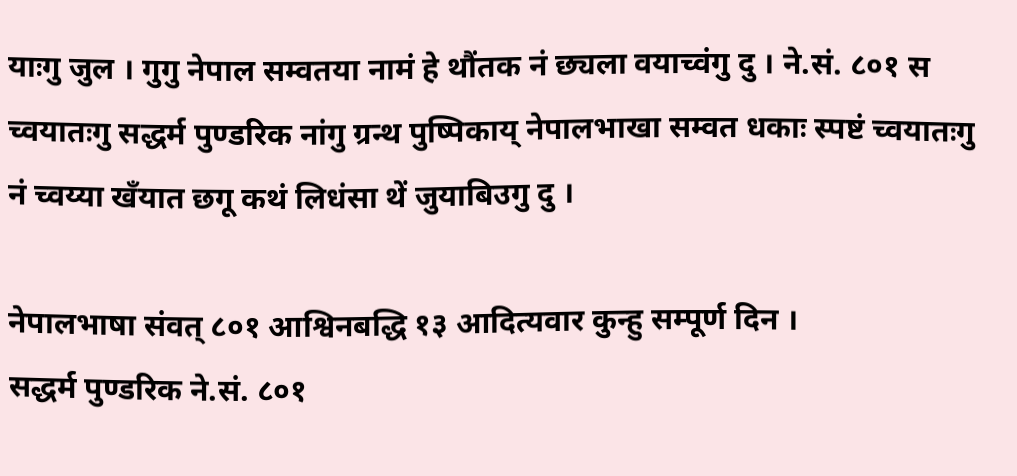याःगु जुल । गुगु नेपाल सम्वतया नामं हे थौंतक नं छ्यला वयाच्वंगु दु । ने.सं. ८०१ स च्वयातःगु सद्धर्म पुण्डरिक नांगु ग्रन्थ पुष्पिकाय् नेपालभाखा सम्वत धकाः स्पष्टं च्वयातःगु नं च्वय्या खँयात छगू कथं लिधंसा थें जुयाबिउगु दु ।

नेपालभाषा संवत् ८०१ आश्विनबद्धि १३ आदित्यवार कुन्हु सम्पूर्ण दिन ।
सद्धर्म पुण्डरिक ने.सं. ८०१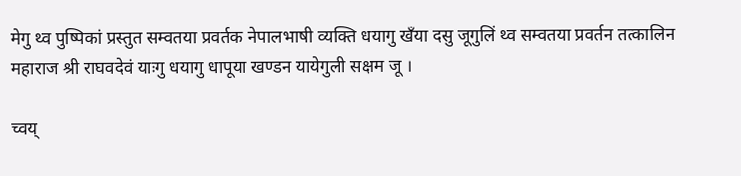मेगु थ्व पुष्पिकां प्रस्तुत सम्वतया प्रवर्तक नेपालभाषी व्यक्ति धयागु खँया दसु जूगुलिं थ्व सम्वतया प्रवर्तन तत्कालिन महाराज श्री राघवदेवं याःगु धयागु धापूया खण्डन यायेगुली सक्षम जू ।

च्वय्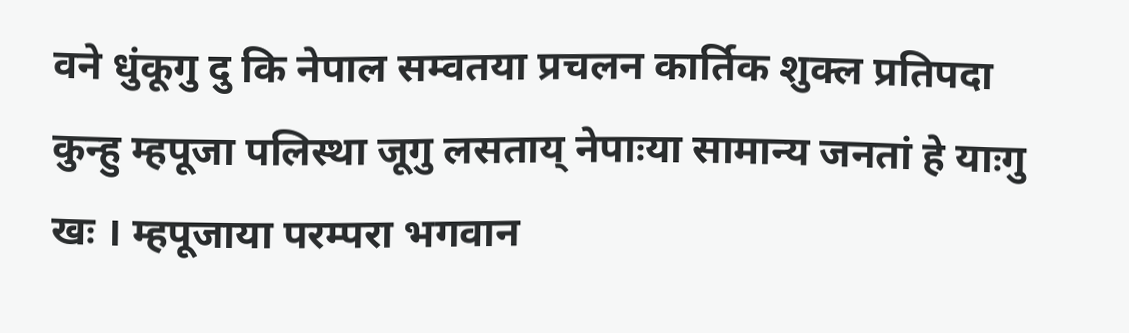वने धुंकूगु दु कि नेपाल सम्वतया प्रचलन कार्तिक शुक्ल प्रतिपदा कुन्हु म्हपूजा पलिस्था जूगु लसताय् नेपाःया सामान्य जनतां हे याःगु खः । म्हपूजाया परम्परा भगवान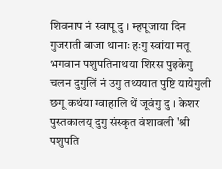शिवनाप नं स्वापू दु । म्हपूजाया दिन गुजराती बाजा थानाः हःगु स्वांया मतू भगवान पशुपतिनाथया शिरस पुइकेगु चलन दुगुलिं नं उगु तथ्ययात पुष्टि यायेगुली छगू कथंया ग्वाहालि थें जूवंगु दु । केशर पुस्तकालय् दुगु संस्कृत वंशावली 'श्री पशुपति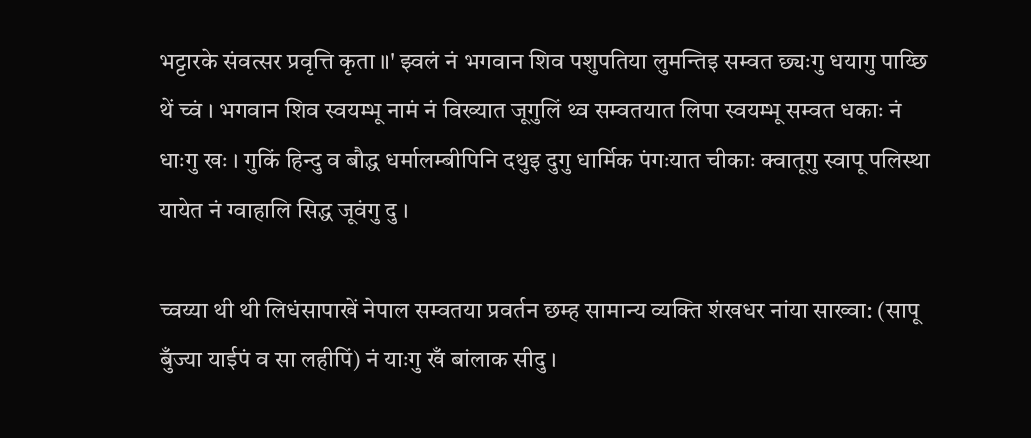भट्टारके संवत्सर प्रवृत्ति कृता ॥' झ्वलं नं भगवान शिव पशुपतिया लुमन्तिइ सम्वत छ्यःगु धयागु पाय्छि थें च्वं । भगवान शिव स्वयम्भू नामं नं विख्यात जूगुलिं थ्व सम्वतयात लिपा स्वयम्भू सम्वत धकाः नं धाःगु खः । गुकिं हिन्दु व बौद्ध धर्मालम्बीपिनि दथुइ दुगु धार्मिक पंगःयात चीकाः क्वातूगु स्वापू पलिस्था यायेत नं ग्वाहालि सिद्ध जूवंगु दु ।

च्वय्या थी थी लिधंसापाखें नेपाल सम्वतया प्रवर्तन छम्ह सामान्य व्यक्ति शंखधर नांया साख्वा: (सापू बुँज्या याईपं व सा लहीपिं) नं याःगु खँ बांलाक सीदु ।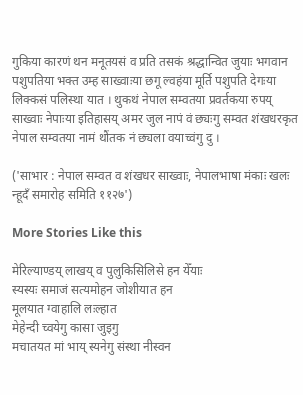गुकिया कारणं थन मनूतयसं व प्रति तसकं श्रद्धान्वित जुयाः भगवान पशुपतिया भक्त उम्ह साख्वाःया छगू ल्वहंया मूर्ति पशुपति देगःया लिक्कसं पलिस्था यात । थुकथं नेपाल सम्वतया प्रवर्तकया रुपय् साख्वाः नेपाःया इतिहासय् अमर जुल नापं वं छ्यःगु सम्वत शंखधरकृत नेपाल सम्वतया नामं थौंतक नं छ्यला वयाच्वंगु दु ।

('साभार : नेपाल सम्वत व शंखधर साख्वाः, नेपालभाषा मंकाः खलः न्हूदँ समारोह समिति ११२७')

More Stories Like this

मेरिल्याण्डय् लाखय् व पुलुकिसिलिसे हन येँयाः
स्यस्यः समाजं सत्यमोहन जोशीयात हन
मूलयात ग्वाहालि लःल्हात
मेहेन्दी च्वयेगु कासा जुइगु
मचातयत मां भाय् स्यनेगु संस्था नीस्वन